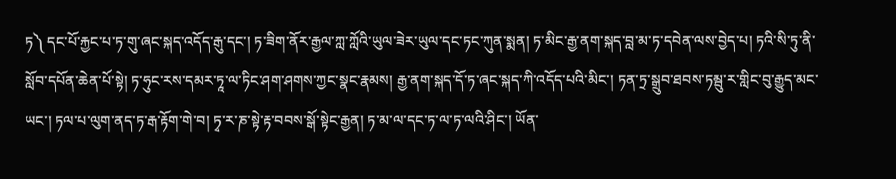ཏ༽ དང་པོ་རྐྱང་པ་ཏ་གུ་ཞང་སྐད་འདོད་རྒུ་དང་། ཏ་ཟིག་ནོར་རྒྱལ་ཀླ་ཀློའི་ཡུལ་ཟེར་ཡུལ་དང་ཏང་ཀུན་སྨན། ཏ་མིང་རྒྱ་ནག་སྐད་བླ་མ་ཏ་དབེན་ལས་བྱེད་པ། ཏའི་སི་ཏུ་ནི་སློབ་དཔོན་ཆེན་པོ་སྟེ། ཏ་ཧུང་རས་དམར་ཏཱ་ལ་ཏིང་ཤག་ཤགས་ཀྱང་སྣང་རྣམས། རྒྱ་ནག་སྐད་དོ་ཏ་ཞང་སྐད་ཀི་འདོད་པའི་མིང་། ཏན་ཏྲ་སྒྲུབ་ཐབས་ཏམྦུ་ར་གླིང་བུ་རྒྱུད་མང་ཡང་། ཏལ་པ་ལུག་ནད་ཏ་རྒ་རྟོག་གེ་བ། ཏྭ་ར་ཎ་སྟེ་རྟ་བབས་སྒོ་སྟེང་རྒྱན། ཏ་མ་ལ་དང་ཏ་ལ་ཏ་ལའི་ཤིང་། ཡོན་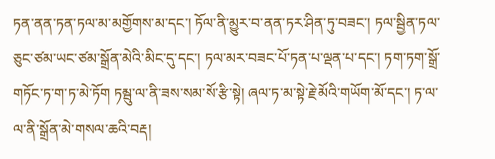ཏན་ནན་ཏན་ཏལ་མ་མགྱོགས་མ་དང་། ཏོལ་ནི་མྱུར་བ་ནན་ཏར་ཤིན་ཏུ་བཟང་། ཏལ་སྦྱིན་ཏལ་ཅུང་ཙམ་ཡང་ཙམ་སྒྲོན་མེའི་མིང་དུ་དང་། ཏལ་མར་བཟང་པོ་ཏན་པ་ལྡན་པ་དང་། ཏག་ཏག་སྒྲོ་གཏོང་ཏ་ག་ཏ་མེ་ཏོག ཏམྦུ་ལ་ནི་ཟས་སམ་སོ་རྩི་སྟེ། ཞལ་ཏ་མ་སྟེ་རྗེ་མོའི་གཡོག་མོ་དང་། ཏ་ལ་ལ་ནི་སྒྲོན་མེ་གསལ་ཆའི་བརྡ།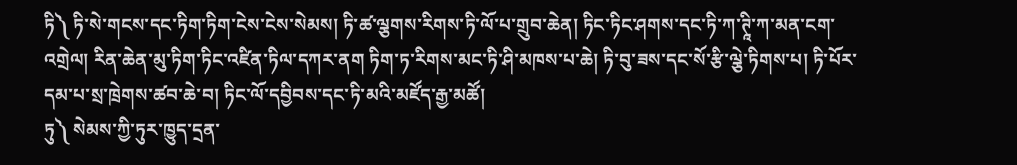ཏི༽ ཏི་སེ་གངས་དང་ཏིག་ཏིག་ངེས་ངེས་སེམས། ཏི་ཚ་ལྕགས་རིགས་ཏི་ལོ་པ་གྲུབ་ཆེན། ཏིང་ཏིང་ཤགས་དང་ཏི་ཀ་ཊཱི་ཀ་མན་ངག་འགྲེལ། རིན་ཆེན་མུ་ཏིག་ཏིང་འཛིན་ཏིལ་དཀར་ནག ཏིག་ཏ་རིགས་མང་ཏི་ཤི་མཁས་པ་ཆེ། ཏི་བུ་ཟས་དང་སོ་རྩི་ལྕེ་ཏིགས་པ། ཏི་པོར་དམ་པ་སྲ་ཁྲེགས་ཚབ་ཆེ་བ། ཏིང་ལོ་དབྱིབས་དང་ཏི་མའི་མཛོད་རྒྱ་མཚོ།
ཏུ༽ སེམས་ཀྱི་ཏུར་ཁྱུད་དྲན་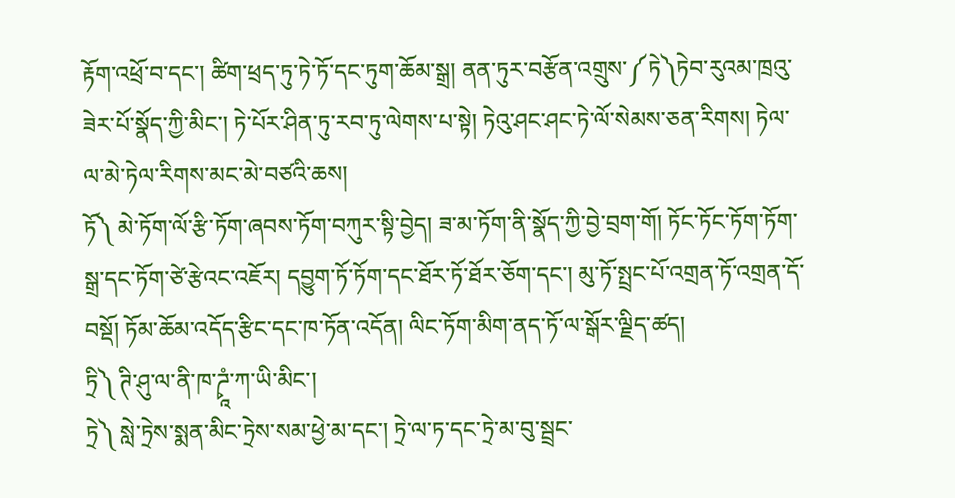རྟོག་འཕྲོ་བ་དང་། ཚིག་ཕྲད་ཏུ་ཏེ་ཏོ་དང་ཏུག་ཆོམ་སྒྲ། ནན་ཏུར་བརྩོན་འགྲུས་༼ཏེ༽ཏེབ་རུའམ་ཁྲའུ་ཟེར་པོ་སྣོད་ཀྱི་མིང་། ཏེ་པོར་ཤིན་ཏུ་རབ་ཏུ་ལེགས་པ་སྟེ། ཏེའུ་ཤང་ཤང་ཏེ་ལོ་སེམས་ཅན་རིགས། ཏེལ་ལ་མེ་ཏེལ་རིགས་མང་མེ་བཙའི་ཆས།
ཏོ༽ མེ་ཏོག་ལོ་རྩི་ཏོག་ཞབས་ཏོག་བཀུར་སྟི་བྱེད། ཟ་མ་ཏོག་ནི་སྣོད་ཀྱི་བྱེ་བྲག་གོ། ཏོང་ཏོང་ཏོག་ཏོག་སྒྲ་དང་ཏོག་ཙེ་རྩེའང་འཇོར། དབྱུག་ཏོ་ཏོག་དང་ཐོར་ཏོ་ཐོར་ཅོག་དང་། མུ་ཏོ་སྤྲང་པོ་འགྲན་ཏོ་འགྲན་དོ་བསྡོ། ཏོམ་ཆོམ་འདོད་རྩིང་དང་ཁ་ཏོན་འདོན། ལིང་ཏོག་མིག་ནད་ཏོ་ལ་སྒོར་ལྗིད་ཚད།
ཏྲི༽ ཊི་ཤུ་ལ་ནི་ཁ་ཌྭཱཾ་ཀ་ཡི་མིང་།
ཏྲེ༽ སླེ་ཏྲེས་སྨན་མིང་ཏྲེས་སམ་ཕྱེ་མ་དང་། ཏྲེ་ལ་ཏ་དང་ཏྲེ་མ་བུ་སྦྲང་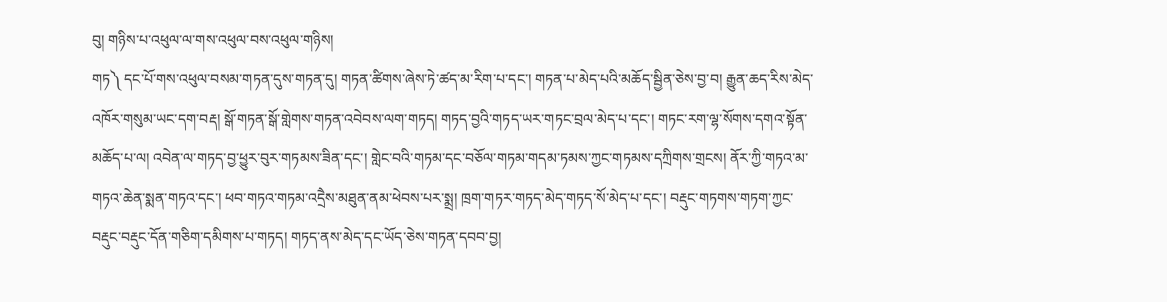བུ། གཉིས་པ་འཕུལ་ལ་གས་འཕུལ་བས་འཕུལ་གཉིས།
གཏ༽ དང་པོ་གས་འཕུལ་བསམ་གཏན་དུས་གཏན་དུ། གཏན་ཚིགས་ཞེས་ཏེ་ཚད་མ་རིག་པ་དང་། གཏན་པ་མེད་པའི་མཆོད་སྦྱིན་ཅེས་བྱ་བ། རྒྱུན་ཆད་རིས་མེད་འཁོར་གསུམ་ཡང་དག་བརྡ། སྒོ་གཏན་སྒོ་གླེགས་གཏན་འབེབས་ལག་གཏད། གཏད་བྱའི་གཏད་ཡར་གཏང་བྲལ་མེད་པ་དང་། གཏང་རག་ལྷ་སོགས་དགའ་སྟོན་མཆོད་པ་ལ། འབེན་ལ་གཏད་བྱ་ཕྱུར་བུར་གཏམས་ཟིན་དང་། གླེང་བའི་གཏམ་དང་བཅོལ་གཏམ་གདམ་ཏམས་ཀྱང་གཏམས་དཀྲིགས་གྲངས། ནོར་ཀྱི་གཏའ་མ་གཏའ་ཆེན་སྨན་གཏའ་དང་། ཕབ་གཏའ་གཏམ་འདྲཻས་མཐུན་ནམ་ཕེབས་པར་སྨྲ། ཁྲག་གཏར་གཏད་མེད་གཏད་སོ་མེད་པ་དང་། བརྡུང་གཏགས་གཏག་ཀྱང་བརྡུང་བརྡུང་དོན་གཅིག་དམིགས་པ་གཏད། གཏད་ནས་མེད་དང་ཡོད་ཅེས་གཏན་དབབ་བྱ།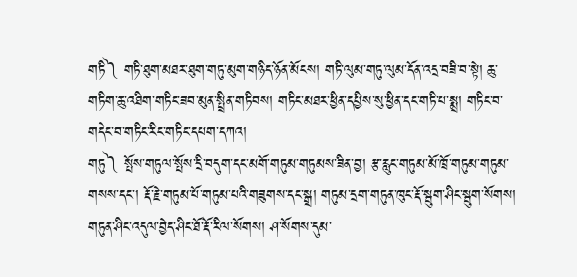གཏི༽ གཏི་ཐུག་མཐར་ཐུག་གཏུ་མུག་གཉིད་ཉོན་མོངས། གཏི་ལུམ་གཏུ་ལུམ་དོན་འདྲ་བཟི་བ་སྟེ། ཆུ་གཏིག་ཆུ་འཐིག་གཏིང་ཟབ་མུན་སྤྲིན་གཏིབས། གཏིང་མཐར་ཕྱིན་དཔྱིས་སུ་ཕྱིན་དང་གཏི་པ་སྨྲ། གཏིང་བ་གདེང་བ་གཏིང་རིང་གཏིང་དཔག་དཀའ།
གཏུ༽ སྤོས་གཏུལ་སྤོས་དྲི་བདུག་དང་མགོ་གཏུམ་གཏུམས་ཟིན་བྱ། རྩ་རླུང་གཏུམ་མོ་ཁྲོ་གཏུམ་གཏུམ་གསས་དང་། རྡོ་རྗེ་གཏུམ་པོ་གཏུམ་པའི་གཟུགས་དང་སྒྲ། གཏུམ་དྲག་གཏུན་ཁུང་རྡོ་སྦུག་ཤིང་སྦུག་སོགས། གཏུན་ཤིང་འདུལ་བྱེད་ཤིང་ཐོ་རྡོ་རིལ་སོགས། ཤ་སོགས་དུམ་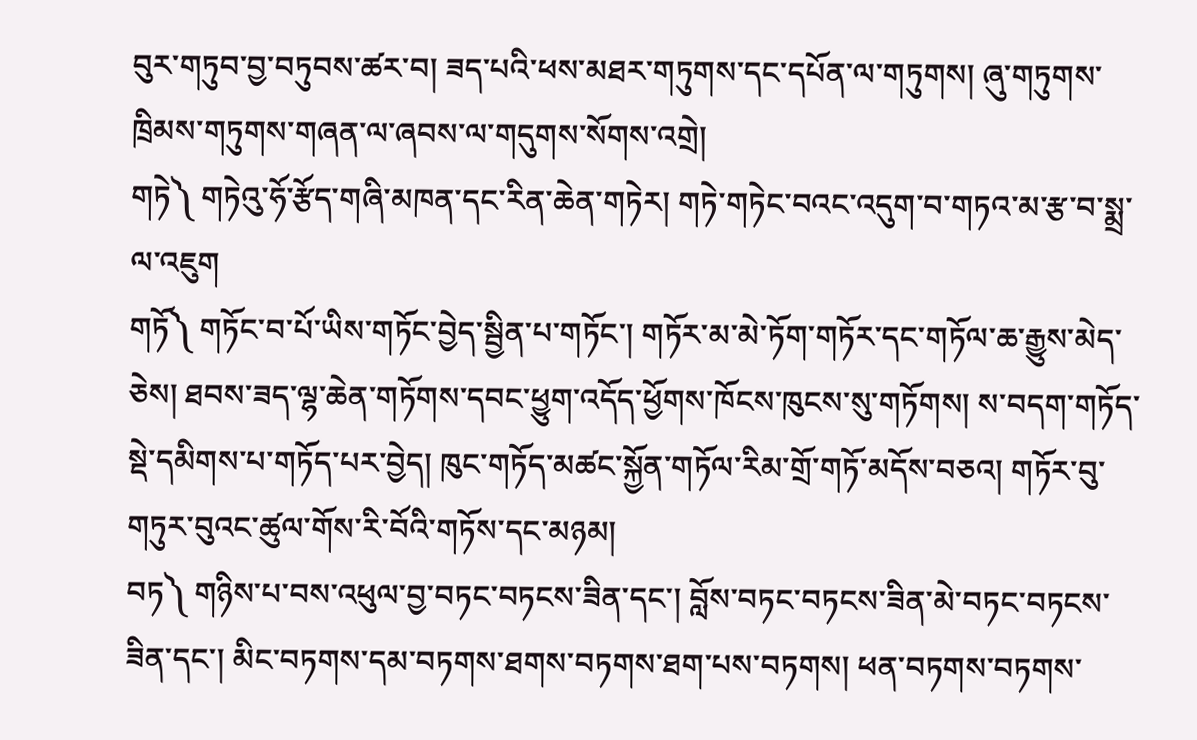བུར་གཏུབ་བྱ་བཏུབས་ཚར་བ། ཟད་པའི་ཕས་མཐར་གཏུགས་དང་དཔོན་ལ་གཏུགས། ཞུ་གཏུགས་ཁྲིམས་གཏུགས་གཞན་ལ་ཞབས་ལ་གདུགས་སོགས་འགྲེ།
གཏེ༽ གཏེའུ་ཧོ་རྩོད་གཞི་མཁན་དང་རིན་ཆེན་གཏེར། གཏེ་གཏེང་བའང་འདུག་བ་གཏའ་མ་རྩ་བ་སྨྲ་ལ་འཇུག
གཏོ༽ གཏོང་བ་པོ་ཡིས་གཏོང་བྱེད་སྦྱིན་པ་གཏོང་། གཏོར་མ་མེ་ཏོག་གཏོར་དང་གཏོལ་ཆ་རྒྱུས་མེད་ཅེས། ཐབས་ཟད་ལྷ་ཆེན་གཏོགས་དབང་ཕྱུག་འདོད་ཕྱོགས་ཁོངས་ཁུངས་སུ་གཏོགས། ས་བདག་གཏོད་སྡེ་དམིགས་པ་གཏོད་པར་བྱེད། ཁུང་གཏོད་མཚང་སྐྱོན་གཏོལ་རིམ་གྲོ་གཏོ་མདོས་བཅའ། གཏོར་བུ་གཏུར་བུའང་ཚུལ་གོས་རི་བོའི་གཏོས་དང་མཉམ།
བཏ༽ གཉིས་པ་བས་འཕུལ་བྱ་བཏང་བཏངས་ཟིན་དང་། བློས་བཏང་བཏངས་ཟིན་མེ་བཏང་བཏངས་ཟིན་དང་། མིང་བཏགས་དམ་བཏགས་ཐགས་བཏགས་ཐག་པས་བཏགས། ཕན་བཏགས་བཏགས་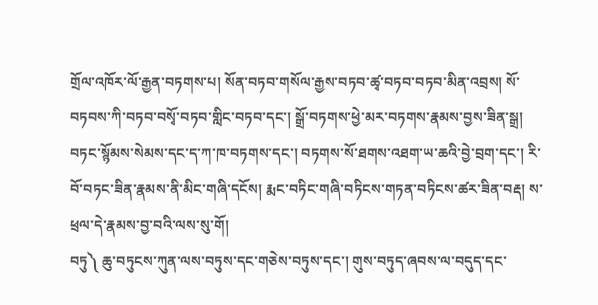གྲོལ་འཁོར་ལོ་རྒྱན་བཏགས་པ། སོན་བཏབ་གསོལ་རྒྱས་བཏབ་ཚྭ་བཏབ་བཏབ་མིན་འབྲས། སོ་བཏབས་ཀི་བཏབ་བསྭོ་བཏབ་གླིང་བཏབ་དང་། སྒྲོ་བཏགས་ཕྱེ་མར་བཏགས་རྣམས་བྱས་ཟིན་སྒྲ། བཏང་སྙོམས་སེམས་དང་ད་ཀ་ཁ་བཏགས་དང་། བཏགས་སོ་ཐགས་འཐག་ཡ་ཆའི་བྱེ་བྲག་དང་། རི་བོ་བཏང་ཟིན་རྣམས་ནི་མིང་གཞི་དངོས། རྨང་བཏིང་གཞི་བཏིངས་གཏན་བཏིངས་ཚར་ཟིན་བརྡ། ས་ཕྲལ་དེ་རྣམས་བྱ་བའི་ལས་སུ་གོ།
བཏུ༽ ཆུ་བཏུངས་ཀུན་ལས་བཏུས་དང་གཅེས་བཏུས་དང་། གུས་བཏུད་ཞབས་ལ་བདུད་དང་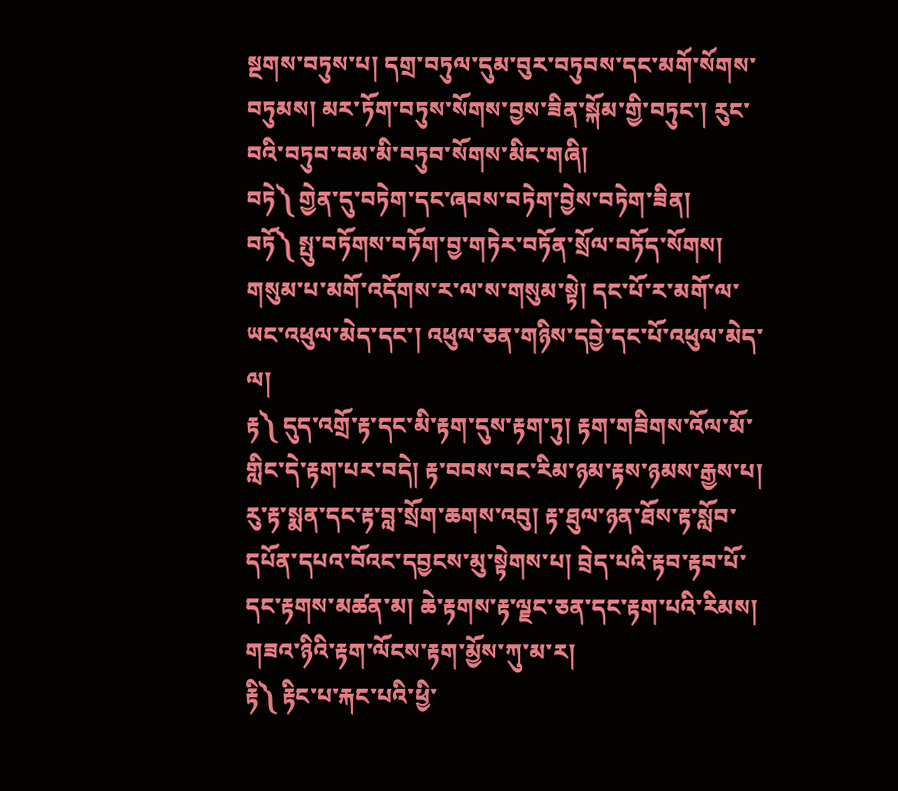སྔགས་བཏུས་པ། དགྲ་བཏུལ་དུམ་བུར་བཏུབས་དང་མགོ་སོགས་བཏུམས། མར་ཏོག་བཏུས་སོགས་བྱས་ཟིན་སྐོམ་གྱི་བཏུང་། རུང་བའི་བཏུབ་བམ་མི་བཏུབ་སོགས་མིང་གཞི།
བཏེ༽ གྱེན་དུ་བཏེག་དང་ཞབས་བཏེག་བྱེས་བཏེག་ཟིན།
བཏོ༽ སྤུ་བཏོགས་བཏོག་བྱ་གཏེར་བཏོན་སྲོལ་བཏོད་སོགས། གསུམ་པ་མགོ་འདོགས་ར་ལ་ས་གསུམ་སྟེ། དང་པོ་ར་མགོ་ལ་ཡང་འཕུལ་མེད་དང་། འཕུལ་ཅན་གཉིས་དབྱེ་དང་པོ་འཕུལ་མེད་ལ།
རྟ༽ དུད་འགྲོ་རྟ་དང་མི་རྟག་དུས་རྟག་ཏུ། རྟག་གཟིགས་འོལ་མོ་གླིང་དེ་རྟག་པར་བདེ། རྟ་བབས་བང་རིམ་ཉམ་རྟས་ཉམས་རྒྱས་པ། རུ་རྟ་སྨན་དང་རྟ་བླ་སྲོག་ཆགས་འབུ། རྟ་ཐུལ་ཉན་ཐོས་རྟ་སློབ་དཔོན་དཔའ་བོའང་དབྱངས་མུ་སྟེགས་པ། བྲེད་པའི་རྟབ་རྟབ་པོ་དང་རྟགས་མཚན་མ། ཆེ་རྟགས་རྟ་ལྗང་ཅན་དང་རྟག་པའི་རིམས། གཟའ་ཉིའི་རྟག་ལོངས་རྟག་མྱོས་ཀུ་མ་ར།
རྟི༽ རྟིང་པ་རྐང་པའི་ཕྱི་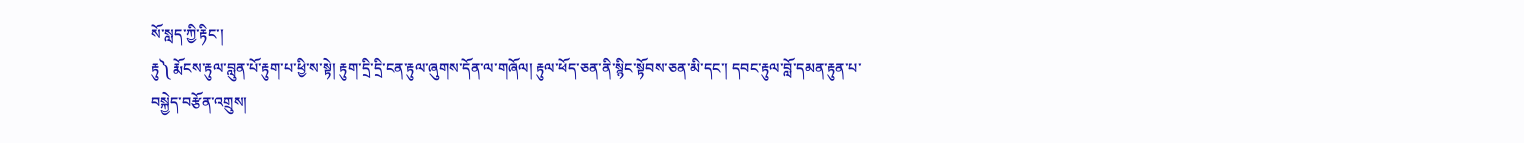སོ་སླད་ཀྱི་རྟིང་།
རྟུ༽ རྨོངས་རྟུལ་བླུན་པོ་རྟུག་པ་ཕྱི་ས་སྟེ། རྟུག་དྲི་དྲི་ངན་རྟུལ་ཞུགས་དོན་ལ་གཞོལ། རྟུལ་ཕོད་ཅན་ནི་སྙིང་སྟོབས་ཅན་མི་དང་། དབང་རྟུལ་བློ་དམན་རྟུན་པ་བསྐྱེད་བརྩོན་འགྲུས།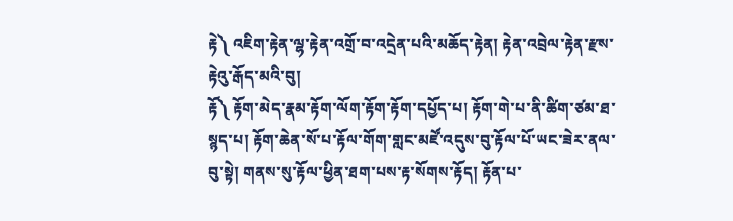རྟེ༽ འཇིག་རྟེན་ལྷ་རྟེན་འགྲོ་བ་འདྲེན་པའི་མཆོད་རྟེན། རྟེན་འབྲེལ་རྟེན་རྫས་རྟེའུ་རྒོད་མའི་བུ།
རྟོ༽ རྟོག་མེད་རྣམ་རྟོག་ལོག་རྟོག་རྟོག་དཔྱོད་པ། རྟོག་གེ་པ་ནི་ཚིག་ཙམ་ཐ་སྙད་པ། རྟོག་ཆེན་སོ་པ་རྟོལ་གོག་གླང་མཛོ་འདུས་བུ་རྟོལ་པོ་ཡང་ཟེར་ནལ་བུ་སྟེ། གནས་སུ་རྟོལ་ཕྱིན་ཐག་པས་རྟ་སོགས་རྟོད། རྟོན་པ་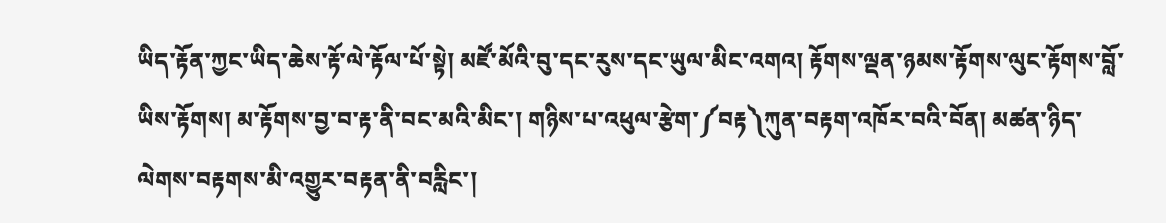ཡིད་རྟོན་ཀྱང་ཡིད་ཆེས་རྟོ་ལེ་རྟོལ་པོ་སྟེ། མཛོ་མོའི་བུ་དང་རུས་དང་ཡུལ་མིང་འགའ། རྟོགས་ལྡན་ཉམས་རྟོགས་ལུང་རྟོགས་བློ་ཡིས་རྟོགས། མ་རྟོགས་བྱ་བ་རྟ་ནི་བང་མའི་མིང་། གཉིས་པ་འཕུལ་རྩེག་༼བརྟ༽ཀུན་བརྟག་འཁོར་བའི་བོན། མཚན་ཉིད་ལེགས་བརྟགས་མི་འགྱུར་བརྟན་ནི་བརླིང་།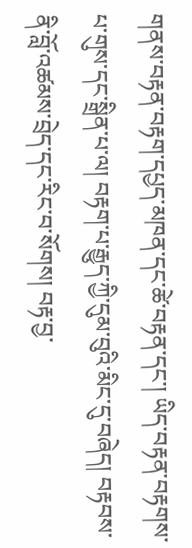གནས་བརྟན་བརྟག་དཔྱད་མཁན་དང་ཚེ་བརྟན་དང་། ཡིད་བརྟན་བརྟགས་པ་གུས་དང་སྒྲིན་པ་ལ། བརྟག་པ་རྒྱུད་ཀྱི་དུམ་བུའི་མིང་དུ་བཞེད། བརྟབས་ནི་བློ་འཚམས་བྲེད་དང་རིང་བ་སོགས། བརྟ་བྱ་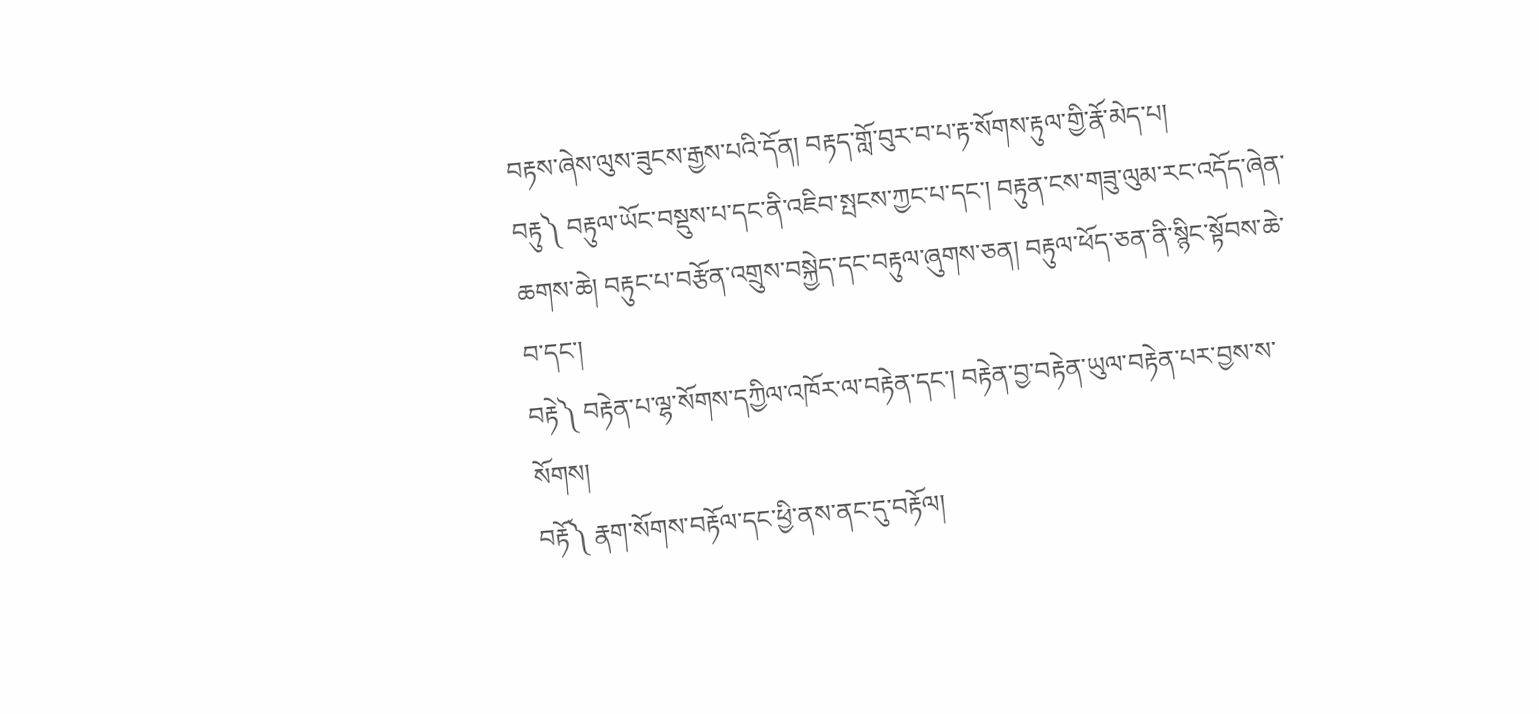བརྟས་ཞེས་ལུས་ཟུངས་རྒྱས་པའི་དོན། བརྟད་གློ་བུར་བ་པ་རྟ་སོགས་རྟུལ་གྱི་རྣོ་མེད་པ།
བརྟུ༽ བརྟུལ་ཡོང་བསྡུས་པ་དང་ནི་འཇིབ་སྤངས་ཀྱང་པ་དང་། བརྟུན་ངས་གཟུ་ལུམ་རང་འདོད་ཞེན་ཆགས་ཆེ། བརྟུང་པ་བརྩོན་འགྲུས་བསྐྱེད་དང་བརྟུལ་ཞུགས་ཅན། བརྟུལ་ཕོད་ཅན་ནི་སྙིང་སྟོབས་ཆེ་བ་དང་།
བརྟེ༽ བརྟེན་པ་ལྷ་སོགས་དཀྱིལ་འཁོར་ལ་བརྟེན་དང་། བརྟེན་བྱ་བརྟེན་ཡུལ་བརྟེན་པར་བྱས་ས་སོགས།
བརྟོ༽ རྣག་སོགས་བརྟོལ་དང་ཕྱི་ནས་ནང་དུ་བརྟོལ།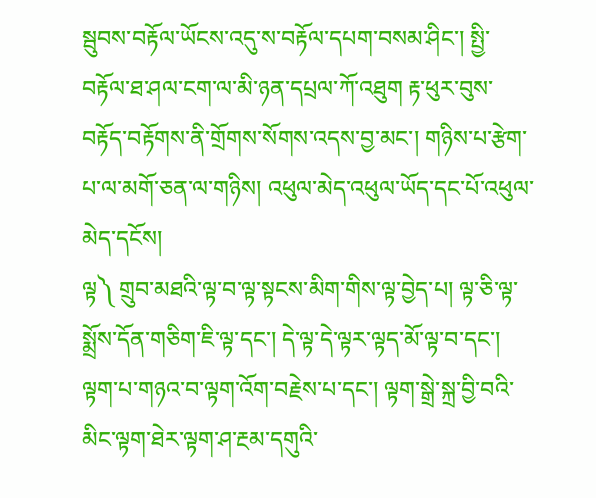སྦུབས་བརྟོལ་ཡོངས་འདུ་ས་བརྟོལ་དཔག་བསམ་ཤིང་། སྤྱི་བརྟོལ་ཐ་ཤལ་ངག་ལ་མི་ཉན་དཔྲལ་ཀོ་འཐུག རྟ་ཕུར་བུས་བརྟོད་བརྟོགས་ནི་གྲོགས་སོགས་འདས་བྱ་མང་། གཉིས་པ་རྩེག་པ་ལ་མགོ་ཅན་ལ་གཉིས། འཕུལ་མེད་འཕུལ་ཡོད་དང་པོ་འཕུལ་མེད་དངོས།
ལྟ༽ གྲུབ་མཐའི་ལྟ་བ་ལྟ་སྟངས་མིག་གིས་ལྟ་བྱེད་པ། ལྟ་ཅི་ལྟ་སྨྲོས་དོན་གཅིག་ཇི་ལྟ་དང་། དེ་ལྟ་དེ་ལྟར་ལྟད་མོ་ལྟ་བ་དང་། ལྟག་པ་གཉའ་བ་ལྟག་འོག་བརྗེས་པ་དང་། ལྟག་སྒྲེ་སྐྲ་བྱི་བའི་མིང་ལྟག་ཐེར་ལྟག་ཤ་རྔམ་དགུའི་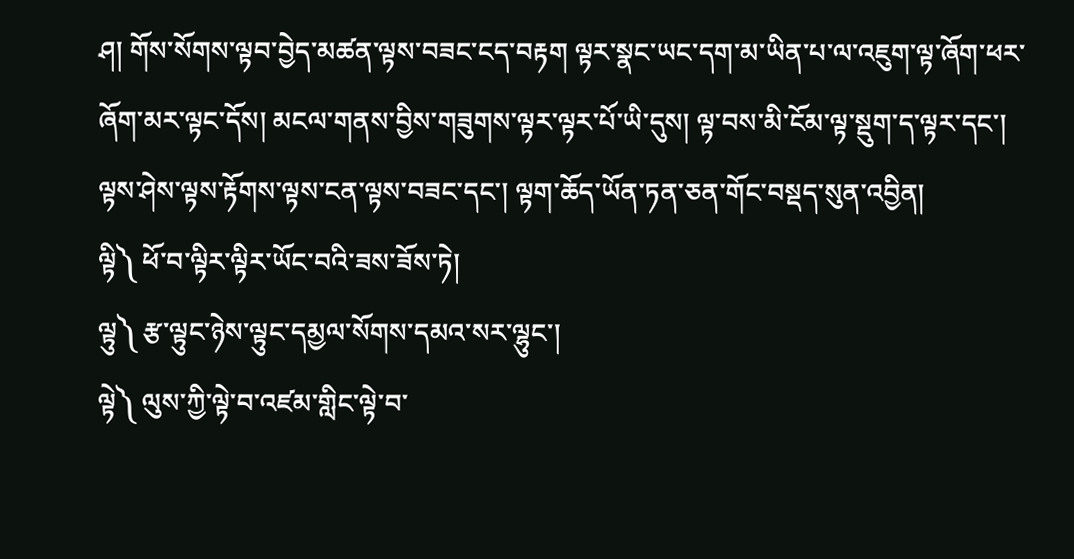ཤ། གོས་སོགས་ལྟབ་བྱེད་མཚན་ལྟས་བཟང་ངད་བརྟག ལྟར་སྣང་ཡང་དག་མ་ཡིན་པ་ལ་འཇུག་ལྟ་ཞོག་ཕར་ཞོག་མར་ལྟང་དོས། མངལ་གནས་བྱིས་གཟུགས་ལྟར་ལྟར་པོ་ཡི་དུས། ལྟ་བས་མི་ངོམ་ལྟ་སྡུག་ད་ལྟར་དང་། ལྟས་ཤེས་ལྟས་རྟོགས་ལྟས་ངན་ལྟས་བཟང་དང་། ལྟག་ཆོད་ཡོན་ཏན་ཅན་གོང་བསྡད་སུན་འབྱིན།
ལྟི༽ ཕོ་བ་ལྟིར་ལྟིར་ཡོང་བའི་ཟས་ཟོས་ཏེ།
ལྟུ༽ རྩ་ལྟུང་ཉེས་ལྟུང་དམྱལ་སོགས་དམའ་སར་ལྷུང་།
ལྟེ༽ ལུས་ཀྱི་ལྟེ་བ་འཛམ་གླིང་ལྟེ་བ་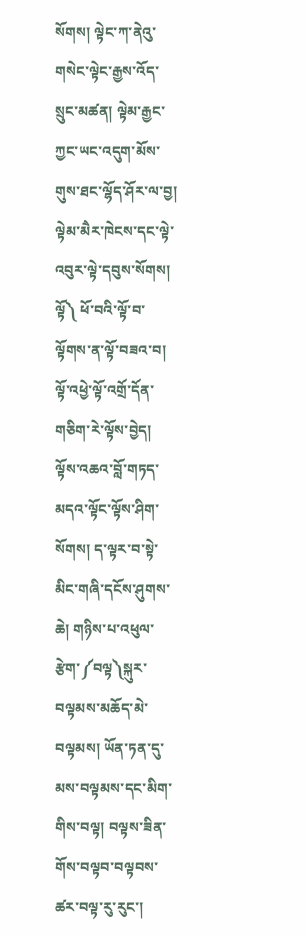སོགས། ལྟེང་ཀ་ནེའུ་གསེང་ལྟེང་རྒྱས་འོད་སྲུང་མཚན། ལྟེམ་རྒྱང་ཀྱང་ཡང་འདུག་མོས་གུས་ཐང་ལྷོད་ཤོར་ལ་བྱ། ལྟེམ་མཻར་ཁེངས་དང་ལྟེ་འབུར་ལྟེ་དབུས་སོགས།
ལྟོ༽ ཕོ་བའི་ལྟོ་བ་ལྟོགས་ན་ལྟོ་བཟའ་བ། ལྟོ་འཕྱེ་ལྟོ་འགྲོ་དོན་གཅིག་རེ་ལྟོས་བྱེད། ལྟོས་འཆའ་བློ་གཏད་མདའ་ལྟོང་ལྟོས་ཤིག་སོགས། ད་ལྟར་བ་སྟེ་མིང་གཞི་དངོས་ཤུགས་ཆེ། གཉིས་པ་འཕུལ་རྩེག་༼བལྟ༽སྐུར་བལྟམས་མཆོད་མེ་བལྟམས། ཡོན་ཏན་དུ་མས་བལྟམས་དང་མིག་གིས་བལྟ། བལྟས་ཟིན་གོས་བལྟབ་བལྟབས་ཚར་བལྟ་རུ་རུང་།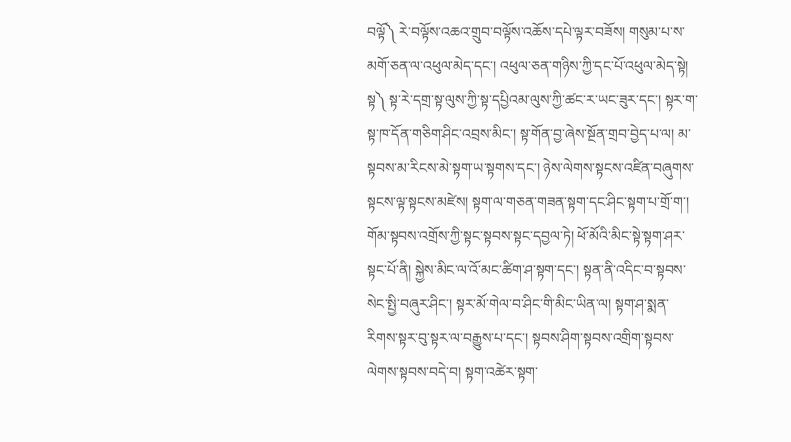བལྟོ༽ རེ་བལྟོས་འཆའ་གྲུབ་བལྟོས་འཆོས་དཔེ་ལྟར་བཟོས། གསུམ་པ་ས་མགོ་ཅན་ལ་འཕུལ་མེད་དང་། འཕུལ་ཅན་གཉིས་ཀྱི་དང་པོ་འཕུལ་མེད་སྟེ།
སྟ༽ སྟ་རེ་དགྲ་སྟ་ལུས་ཀྱི་སྟ་དཔྱིའམ་ལུས་ཀྱི་ཚང་ར་ཡང་ཟུར་དང་། སྟར་ག་སྟ་ཁ་དོན་གཅིག་ཤིང་འབྲས་མིང་། སྟ་གོན་བྱ་ཞེས་སྔོན་གྲབ་བྱེད་པ་ལ། མ་སྟབས་མ་རིངས་མེ་སྟག་ཡ་སྟགས་དང་། ཉེས་ལེགས་སྟངས་འཛིན་བཞུགས་སྟངས་ལྟ་སྟངས་མཛེས། སྟག་ལ་གཅན་གཟན་སྟག་དང་ཤིང་སྟག་པ་གྲོ་ག་། གོམ་སྟབས་འགྲོས་ཀྱི་སྟང་སྟབས་སྟང་དབྱལ་ཏེ། ཕོ་མོའི་མིང་སྟེ་སྟག་ཤར་སྟང་པོ་ནི། སྐྱེས་མིང་ལ་འོ་མང་ཚིག་ཤ་སྟག་དང་། སྟན་ནི་འདིང་བ་སྟབས་སེང་སྤྱི་བཞུར་ཤིང་། སྟར་མོ་གེལ་བ་ཤིང་གི་མིང་ཡིན་ལ། སྟག་ཤ་སྨན་རིགས་སྟར་བུ་སྟར་ལ་བརྒྱུས་པ་དང་། སྟབས་ཤིག་སྟབས་འགྲིག་སྟབས་ལེགས་སྟབས་བདེ་བ། སྟག་འཚེར་སྟག་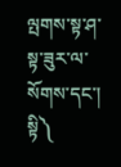ལྤགས་སྟ་ཤ་སྟ་ཟུར་ལ་སོགས་དང་།
སྟི༽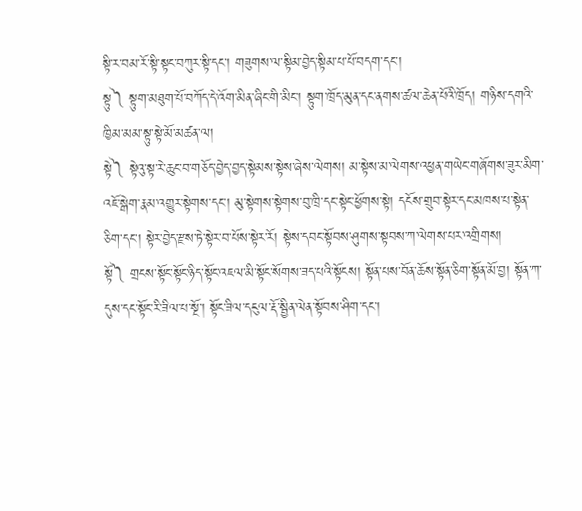སྟི་ར་བམ་རོ་སྟི་སྟང་བཀུར་སྟི་དང་། གཟུགས་ལ་སྟིམ་བྱེད་སྟིམ་པ་པོ་བདག་དང་།
སྟུ༽ སྟུག་མཐུག་པོ་བཀོད་དེ་འོག་མིན་ཞིང་གི་མིང་། སྟུག་ཁྲོད་མུན་དང་ནགས་ཚལ་ཆེན་པོའི་ཁྲོད། གཉིས་དགའི་ཁྱིམ་མམ་སྟུ་སྟེ་མོ་མཚན་ལ།
སྟེ༽ སྟེའུ་སྟ་རེ་ཆུང་བ་གཅོད་བྱེད་བྱད་སྟེམས་སྟེས་ཞེས་ལེགས། མ་སྟེས་མ་ལེགས་འཕྱན་གཡེང་གཞོགས་ཟུར་མིག་འཇོ་སྒེག་རྣམ་འགྱུར་སྟེགས་དང་། མུ་སྟེགས་སྟེགས་བུ་ཁྲི་དང་སྟེང་ཕྱོགས་སྟེ། དངོས་གྲུབ་སྟེར་དང་མཁས་པ་སྟེན་ཅིག་དང་། སྟེར་བྱེད་རྫས་ཏེ་སྟེར་བ་པོས་སྟེར་རོ། སྟེས་དབང་སྟོབས་ཤུགས་སྟབས་ཀ་ལེགས་པར་འགྲིགས།
སྟོ༽ གྲངས་སྟོང་སྟོང་ཉིད་སྟོང་འཇལ་མི་སྟོང་སོགས་ཟད་པའི་སྟོངས། སྟོན་པས་བོན་ཆོས་སྟོན་ཅིག་སྟོན་མོ་བྱ། སྟོན་ཀ་དུས་དང་སྟོང་རི་ཟིལ་པ་སྔོ་། སྟོང་ཟིལ་དངུལ་རྡོ་སྦྱིན་ལེན་སྟོབས་ཤིག་དང་།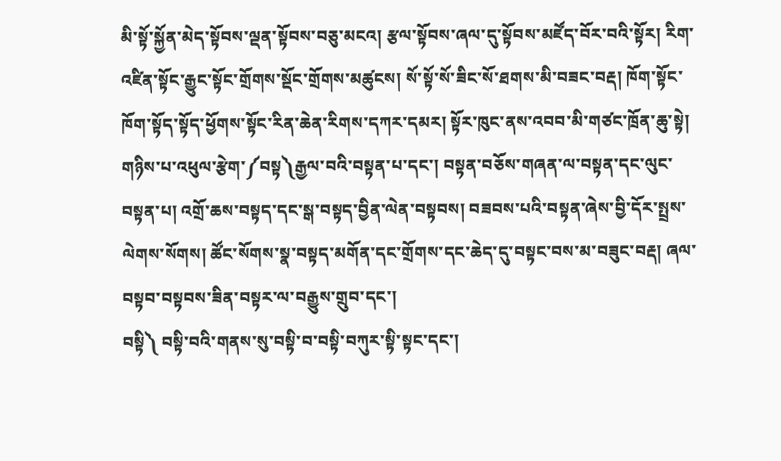མི་སྟོ་སྐྱོན་མེད་སྟོབས་ལྡན་སྟོབས་བཅུ་མངའ། རྩལ་སྟོབས་ཞལ་དུ་སྟོབས་མཛོད་བོར་བའི་སྟོར། རིག་འཛིན་སྟོང་རྒྱུང་སྟོང་གྲོགས་སྡོང་གྲོགས་མཚུངས། སོ་སྟོ་སོ་ཟིང་སོ་ཐགས་མི་བཟང་བརྡ། ཁོག་སྟོང་ཁོག་སྟོད་སྟོད་ཕྱོགས་སྟོང་རིན་ཆེན་རིགས་དཀར་དམར། སྟོར་ཁུང་ནས་འབབ་མི་གཙང་ཁྲོན་ཆུ་སྟེ། གཉིས་པ་འཕུལ་རྩེག་༼བསྟ༽རྒྱལ་བའི་བསྟན་པ་དང་། བསྟན་བཅོས་གཞན་ལ་བསྟན་དང་ལུང་བསྟན་པ། འགྲོ་ཆས་བསྟད་དང་སྒ་བསྟད་བྱིན་ལེན་བསྟབས། བཟབས་པའི་བསྟན་ཞེས་བྱི་དོར་སྤྲས་ལེགས་སོགས། ཚོང་སོགས་སྣ་བསྟད་མགོན་དང་གྲོགས་དང་ཆེད་དུ་བསྟང་བས་མ་བཟུང་བརྡ། ཞལ་བསྟབ་བསྟབས་ཟིན་བསྟར་ལ་བརྒྱུས་གྲུབ་དང་།
བསྟི༽ བསྟི་བའི་གནས་སུ་བསྟི་བ་བསྟི་བཀུར་སྟི་སྟང་དང་།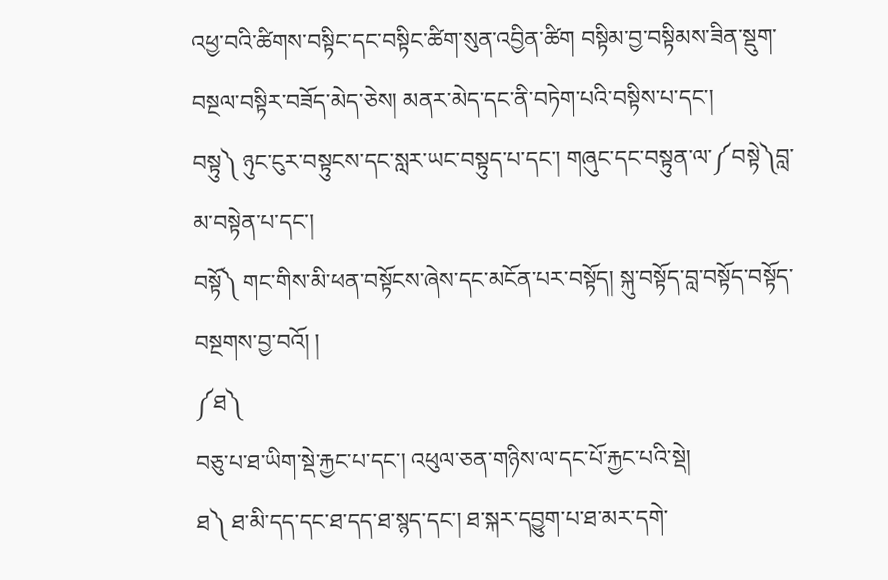འཕྱ་བའི་ཚིགས་བསྟིང་དང་བསྟིང་ཚིག་སུན་འབྱིན་ཚིག བསྟིམ་བྱ་བསྟིམས་ཟིན་སྡུག་བསྔལ་བསྟིར་བཟོད་མེད་ཅེས། མནར་མེད་དང་ནི་བཏེག་པའི་བསྟིས་པ་དང་།
བསྟུ༽ ཉུང་ངུར་བསྟུངས་དང་སླར་ཡང་བསྟུད་པ་དང་། གཞུང་དང་བསྟུན་ལ་༼བསྟེ༽བླ་མ་བསྟེན་པ་དང་།
བསྟོ༽ གང་གིས་མི་ཕན་བསྟོངས་ཞེས་དང་མངོན་པར་བསྟོད། སྐུ་བསྟོད་བླ་བསྟོད་བསྟོད་བསྔགས་བྱ་བའོ། །
༼ཐ༽
བཅུ་པ་ཐ་ཡིག་སྡེ་རྐྱང་པ་དང་། འཕུལ་ཅན་གཉིས་ལ་དང་པོ་རྐྱང་པའི་སྡེ།
ཐ༽ ཐ་མི་དད་དང་ཐ་དད་ཐ་སྙད་དང་། ཐ་སྐར་དབྱུག་པ་ཐ་མར་དགེ་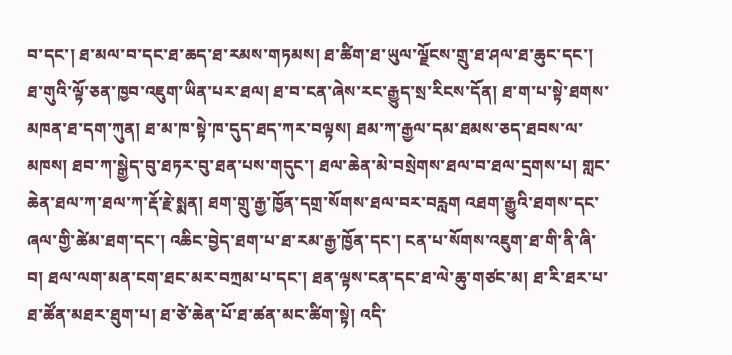བ་དང་། ཐ་མལ་བ་དང་ཐ་ཆད་ཐ་རམས་གཏམས། ཐ་ཚིག་ཐ་ཡུལ་ལྗོངས་གྲུ་ཐ་ཤལ་ཐ་ཆུང་དང་། ཐ་གུའི་ལྟོ་ཅན་ཁྱབ་འཇུག་ཡིན་པར་ཐལ། ཐ་བ་ངན་ཞེས་རང་རྒྱུད་སྲ་རིངས་དོན། ཐ་ག་པ་སྟེ་ཐགས་མཁན་ཐ་དག་ཀུན། ཐ་མ་ཁ་སྟེ་ཁ་དུད་ཐད་ཀར་བལྟས། ཐམ་ཀ་རྒྱལ་དམ་ཐམས་ཅད་ཐབས་ལ་མཁས། ཐབ་ཀ་སྒྱེད་བུ་ཐཏར་བུ་ཐན་པས་གདུང་། ཐལ་ཆེན་མེ་བསྲེགས་ཐལ་བ་ཐལ་དྲགས་པ། གླང་ཆེན་ཐལ་ཀ་ཐལ་ཀ་རྡོ་རྗེ་སྨན། ཐག་གྲུ་རྒྱ་ཁྱོན་དགྲ་སོགས་ཐལ་བར་བརླག འཐག་རྒྱུའི་ཐགས་དང་ཞལ་གྱི་ཚེམ་ཐག་དང་། འཆིང་བྱེད་ཐག་པ་ཐ་རམ་རྒྱ་ཁྱོན་དང་། ངན་པ་སོགས་འཇུག་ཐ་གི་ནི་ཞི་བ། ཐལ་ལག་མན་ངག་ཐང་མར་བཀྲམ་པ་དང་། ཐན་ལྟས་ངན་དང་ཐ་ལེ་ཆུ་གཙང་མ། ཐ་རི་ཐར་པ་ཐ་ཚོན་མཐར་ཐུག་པ། ཐ་ཙེ་ཆེན་པོ་ཐ་ཚན་མང་ཚིག་སྟེ། འདི་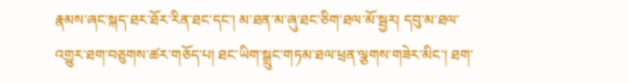རྣམས་ཞང་སྐད་ཐར་ཐོར་རིན་ཐང་དང་། མ་ཐན་མ་ཞུ་ཐང་ཅིག་ཐལ་མོ་སྦྱར། དབུ་མ་ཐལ་འགྱུར་ཐག་བཅུགས་ཚར་གཅོད་པ། ཐང་ཡིག་སྒྲུང་གཏམ་ཐལ་ཕྲན་ལྕགས་གཟེར་མིང་། ཐག་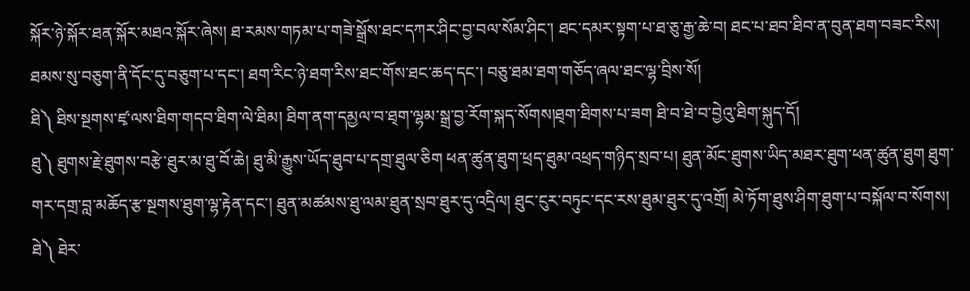སྐོར་ཉེ་སྐོར་ཐན་སྐོར་མཐའ་སྐོར་ཞེས། ཐ་རམས་གཏམ་པ་གཟེ་སྒྲོས་ཐང་དཀར་ཤིང་བྱ་བལ་སོམ་ཤིང་། ཐང་དམར་སྟག་པ་ཐ་ཅུ་རྒྱ་ཆེ་བ། ཐང་པ་ཐབ་ཐིབ་ན་བུན་ཐག་བཟང་རིས། ཐམས་སུ་བཅུག་ནི་དོང་དུ་བཅུག་པ་དང་། ཐག་རིང་ཉེ་ཐག་རིས་ཐང་གོས་ཐང་ཆད་དང་། བཅུ་ཐམ་ཐག་གཅོད་ཞལ་ཐང་ལྷ་བྲིས་སོ།
ཐི༽ ཐིས་སྔགས་ཛྭ་ལས་ཐིག་གདབ་ཐིག་ལེ་ཐིམ། ཐིག་ནག་དམྱལ་བ་ཐ྄ག་ལྷམ་སྒྲ་བྱ་རོག་སྐད་སོགས།ཐ྄ག་ཐིགས་པ་ཟག ཐི་བ་ཐེ་བ་བྱེའུ་ཐིག་སྐུད་དོ།
ཐུ༽ ཐུགས་རྗེ་ཐུགས་བརྩེ་ཐུར་མ་ཐུ་བོ་ཆེ། ཐུ་མི་རྒྱུས་ཡོད་ཐུབ་པ་དགྲ་ཐུལ་ཅིག ཕན་ཚུན་ཐུག་ཕྲད་ཐུམ་འཕྲད་གཉིད་སྲབ་པ། ཐུན་མོང་ཐུགས་ཡིད་མཐར་ཐུག་ཕན་ཚུན་ཐུག ཐུག་གར་དགྲ་བླ་མཆོད་རྩ་སྔགས་ཐུག་ལྷ་རྟེན་དང་། ཐུན་མཚམས་ཐུ་ལམ་ཐུན་སྲབ་ཐུར་དུ་འདྲིལ། ཐུང་ངུར་བཏུང་དང་རས་ཐུམ་ཐུར་དུ་འགྲོ། མེ་ཏོག་ཐུས་ཤིག་ཐུག་པ་བསྐོལ་བ་སོགས།
ཐེ༽ ཐེར་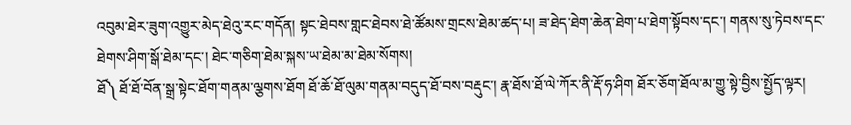འབུམ་ཐེར་ཟུག་འགྱུར་མེད་ཐེའུ་རང་གདོན། སྟང་ཐེབས་གླང་ཐེབས་ཐེ་ཚོམས་གྲངས་ཐེམ་ཚད་པ། ཟ་ཐེད་ཐེག་ཆེན་ཐེག་པ་ཐེག་སྟོབས་དང་། གནས་སུ་ཏེབས་དང་ཐེགས་ཤིག་སྒོ་ཐེམ་དང་། ཐེང་གཅིག་ཐེམ་སྐས་ཡ་ཐེམ་མ་ཐེམ་སོགས།
ཐོ༽ ཐོ་ཐོ་བོན་སྒྲ་སྟེང་ཐོག་གནམ་ལྕགས་ཐོག ཐོ་ཆོ་ཐོ་ལུམ་གནམ་བདུད་ཐོ་བས་བརྡུང་། རྣ་ཐོས་ཐོ་ལེ་ཀོར་ནི་རྡོ་ཧ་ཤིག ཐོར་ཅོག་ཐོལ་མ་གྱུ་སྟེ་བྱིས་སྤྱོད་ལྟར།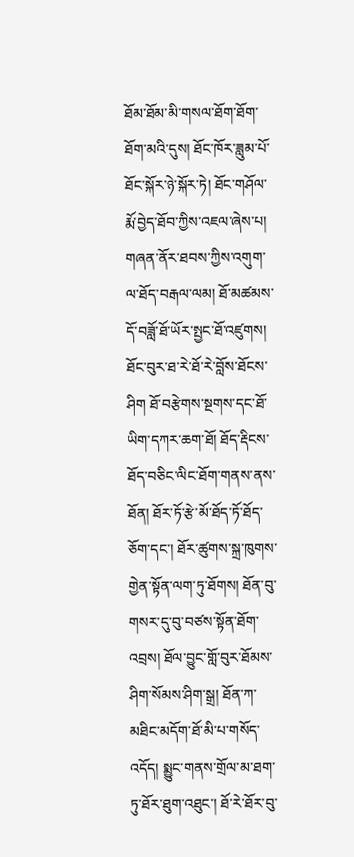ཐོམ་ཐོམ་མི་གསལ་ཐོག་ཐོག་ཐོག་མའི་དུས། ཐོང་ཁོར་ཟླུམ་པོ་ཐོང་སྐོར་ཉེ་སྐོར་ཏེ། ཐོང་གཤོལ་རྨོ་བྱེད་ཐོབ་ཀྱིས་འཇལ་ཞེས་པ། གཞན་ནོར་ཐབས་ཀྱིས་འགུག་ལ་ཐོད་བརྒལ་ལམ། ཐོ་མཚམས་དོ་བཟློ་ཐོ་ཡོར་སྤྱང་ཐོ་འཛུགས། ཐོང་བུར་ཐ་རེ་ཐོ་རེ་བློས་ཐོངས་ཤིག ཐོ་བརྩེགས་སྔགས་དང་ཐོ་ཡིག་དཀར་ཆག་ཐོ། ཐོད་རྡིངས་ཐོད་བཅིང་ལིང་ཐོག་གནས་ནས་ཐོན། ཐོར་ཏོ་རྩེ་མོ་ཐོད་ཏོ་ཐོད་ཅོག་དང་། ཐོར་ཚུགས་སྐྲ་ཁུགས་གྱེན་སྟོན་ལག་ཏུ་ཐོགས། ཐོན་བུ་གསར་དུ་བུ་བཙས་སྟོན་ཐོག་འབྲས། ཐོལ་བྱུང་གློ་བུར་ཐོམས་ཤིག་སོམས་ཤིག་སྒྲ། ཐོན་ཀ་མཐིང་མདོག་ཐོ་མི་པ་གསོད་འདོད། སྨྱུང་གནས་གྲོལ་མ་ཐག་ཏུ་ཐོར་ཐུག་འཐུང་། ཐོ་རེ་ཐོར་བུ་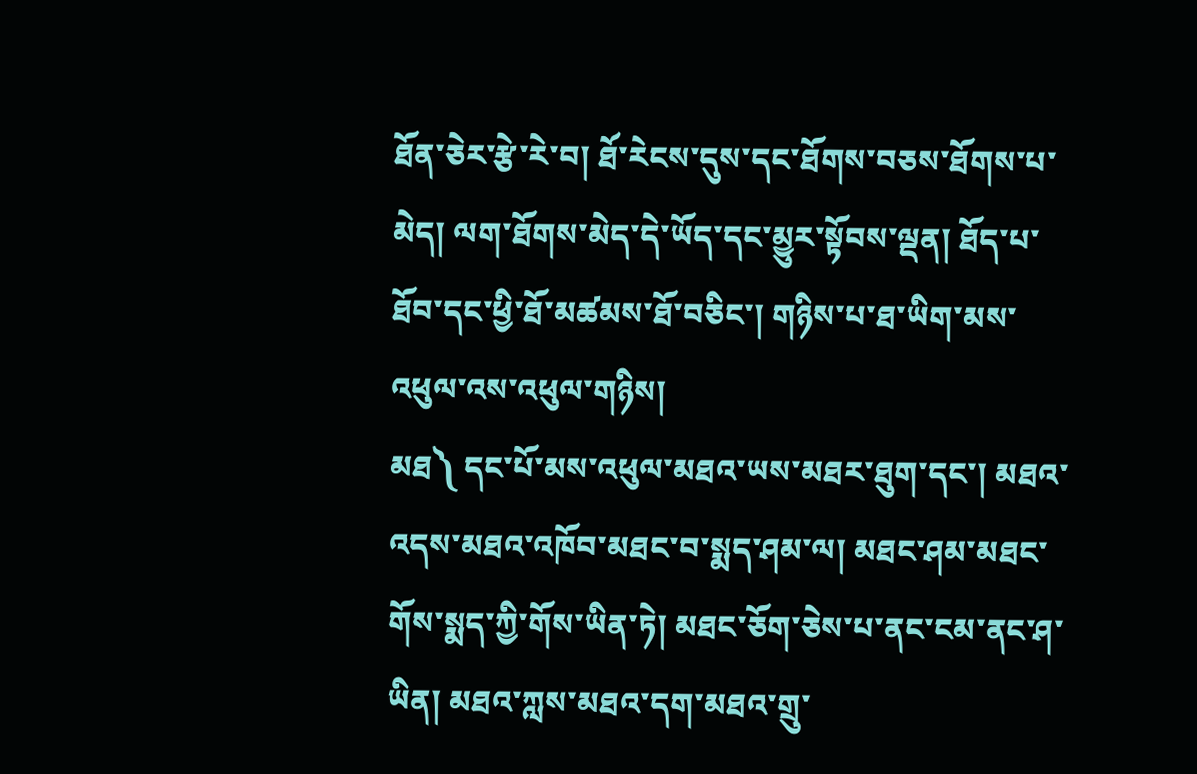ཐོན་ཅེར་རྩེ་རེ་བ། ཐོ་རེངས་དུས་དང་ཐོགས་བཅས་ཐོགས་པ་མེད། ལག་ཐོགས་མེད་དེ་ཡོད་དང་མྱུར་སྟོབས་ལྡན། ཐོད་པ་ཐོབ་དང་ཕྱི་ཐོ་མཚམས་ཐོ་བཅིང་། གཉིས་པ་ཐ་ཡིག་མས་འཕུལ་འས་འཕུལ་གཉིས།
མཐ༽ དང་པོ་མས་འཕུལ་མཐའ་ཡས་མཐར་ཐུག་དང་། མཐའ་འདས་མཐའ་འཁོབ་མཐང་བ་སྨད་ཤམ་ལ། མཐང་ཤམ་མཐང་གོས་སྨད་ཀྱི་གོས་ཡིན་ཏེ། མཐང་ཅོག་ཅེས་པ་ནང་ངམ་ནང་ཤ་ཡིན། མཐའ་ཀླས་མཐའ་དག་མཐའ་གྲུ་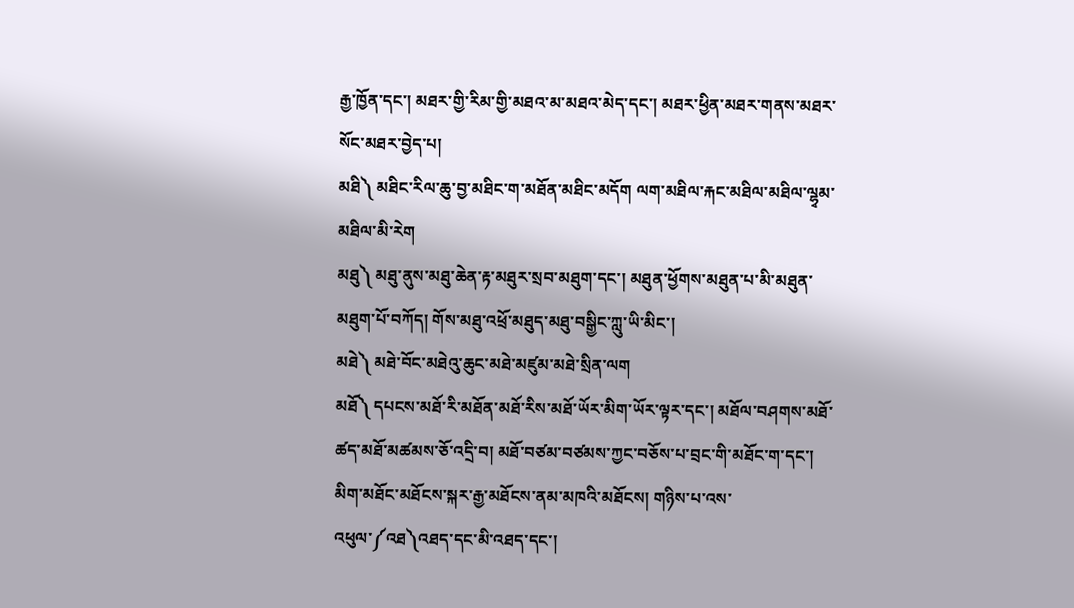རྒྱ་ཁྱོན་དང་། མཐར་གྱི་རིམ་གྱི་མཐའ་མ་མཐའ་མེད་དང་། མཐར་ཕྱིན་མཐར་གནས་མཐར་སོང་མཐར་བྱེད་པ།
མཐི༽ མཐིང་རིལ་ཆུ་བྱ་མཐིང་ག་མཐོན་མཐིང་མདོག ལག་མཐིལ་རྐང་མཐིལ་མཐིལ་ལྷྭམ་མཐིལ་མི་རེག
མཐུ༽ མཐུ་ནུས་མཐུ་ཆེན་རྟ་མཐུར་སྲབ་མཐུག་དང་། མཐུན་ཕྱོགས་མཐུན་པ་མི་མཐུན་མཐུག་པོ་བཀོད། གོས་མཐུ་འཕྲོ་མཐུད་མཐུ་བསྒྱིང་ཀླུ་ཡི་མིང་།
མཐེ༽ མཐེ་བོང་མཐེའུ་ཆུང་མཐེ་མཛུམ་མཐེ་སྲིན་ལག
མཐོ༽ དཔངས་མཐོ་རི་མཐོན་མཐོ་རིས་མཐོ་ཡོར་མིག་ཡོར་ལྟར་དང་། མཐོལ་བཤགས་མཐོ་ཚད་མཐོ་མཚམས་ཅོ་འདྲི་བ། མཐོ་བཙམ་བཙམས་ཀྱང་བཅོས་པ་བྲང་གི་མཐོང་ག་དང་། མིག་མཐོང་མཐོངས་སྐར་རྒྱ་མཐོངས་ནམ་མཁའི་མཐོངས། གཉིས་པ་འས་འཕུལ་༼འཐ༽འཐད་དང་མི་འཐད་དང་།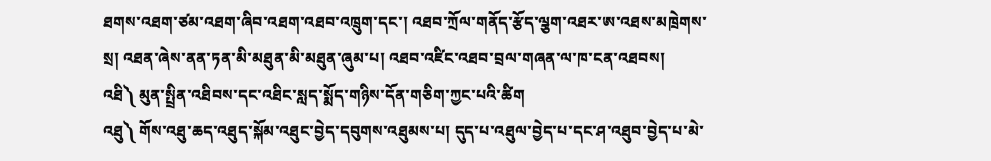ཐགས་འཐག་ཙམ་འཐག་ཞིབ་འཐག་འཐབ་འཁྲུག་དང་། འཐབ་ཀྲོལ་གནོད་རྩོད་ལྕག་འཐར་ཨ་འཐས་མཁྲེགས་སྲ། འཐན་ཞེས་ནན་ཏན་མི་མཐུན་མི་མཐུན་ཞུམ་པ། འཐབ་འཛིང་འཐབ་བྲལ་གཞན་ལ་ཁ་ངན་འཐབས།
འཐི༽ མུན་སྤྲིན་འཐིབས་དང་འཐིང་སླད་སྨོད་གཉིས་དོན་གཅིག་ཀྱང་པའི་ཚིག
འཐུ༽ གོས་འཐུ་ཆད་འཐུད་སྐོམ་འཐུང་བྱེད་དབུགས་འཐུམས་པ། དུད་པ་འཐུལ་བྱེད་པ་དང་ཤ་འཐུབ་བྱེད་པ་མེ་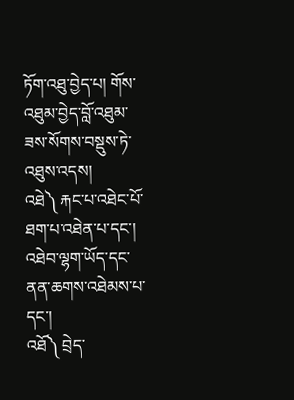ཏོག་འཐུ་བྱེད་པ། གོས་འཐུམ་བྱེད་བློ་འཐུམ་ཟས་སོགས་བསྡུས་ཏེ་འཐུས་འདས།
འཐེ༽ རྐང་པ་འཐེང་པོ་ཐག་པ་འཐེན་པ་དང་། འཐེབ་ལྷག་ཡོད་དང་ནན་ཆགས་འཐེམས་པ་དང་།
འཐོ༽ བྲེད་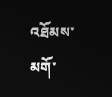འཐོམས་མགོ་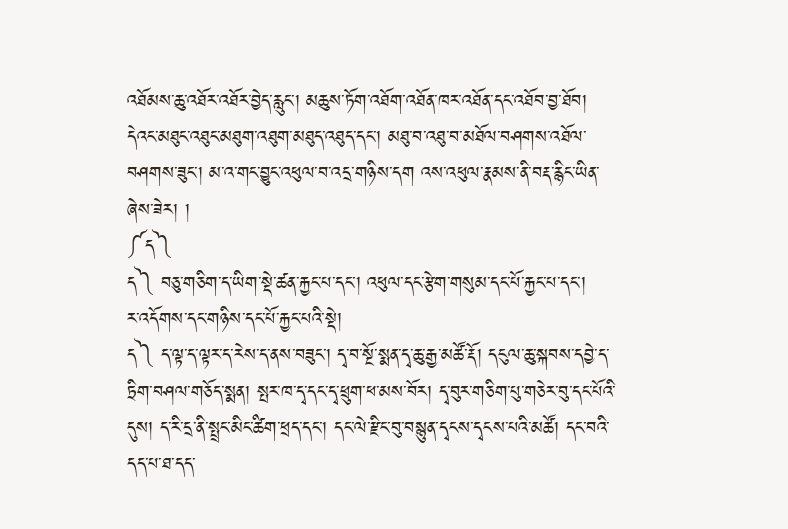འཐོམས་ཆུ་འཐོར་འཐོར་བྱེད་རླུང་། མཆུས་ཏོག་འཐོག་འཐོན་ཁར་འཐོན་དང་འཐོབ་བྱ་ཐོབ། དེའང་མཐུང་འཐུང་མཐུག་འཐུག་མཐུད་འཐུད་དང་། མཐུ་བ་འཐུ་བ་མཐོལ་བཤགས་འཐོལ་བཤགས་ཟུང་། མ་འ་གང་བྱུང་འཕུལ་བ་འདྲ་གཉིས་དག འས་འཕུལ་རྣམས་ནི་བརྡ་རྙིང་ཡིན་ཞེས་ཟེར། །
༼ད༽
ད༽ བཅུ་གཅིག་ད་ཡིག་སྡེ་ཚན་རྐྱང་པ་དང་། འཕུལ་དང་རྩེག་གསུམ་དང་པོ་རྐྱང་པ་དང་།
ར་འདོགས་དང་གཉིས་དང་པོ་རྐྱང་པའི་སྡེ།
ད༽ ད་ལྟ་ད་ལྟར་ད་རེས་ད་ནས་བཟུང་། དྭ་བ་སྔོ་སྨན་དྭ་ཆུ་རྒྱ་མཚོ་རྡོ། དངུལ་ཆུ་སྐབས་དབྱེ་ད་ཏྲིག་བཤལ་གཅོད་སྨན། སྤར་ཁ་དྭ་དང་དྭ་ཕྲུག་ཕ་མས་བོར། དྭ་བུར་གཅིག་པུ་གཅེར་བུ་དང་པོའི་དུས། ད་རི་དྲ་ནི་སྤྲང་མིང་ཚིག་ཕྲད་དང་། དང་ལེ་རྫིང་བུ་བསྙུན་དྭངས་དྭངས་པའི་མཚོ། དང་བའི་དད་པ་ཐ་དད་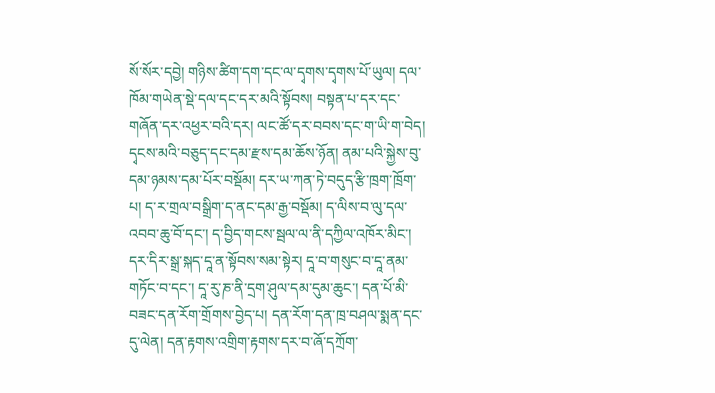སོ་སོར་དབྱེ། གཉིས་ཚིག་དག་དང་ལ་དྭགས་དྭགས་པོ་ཡུལ། དལ་ཁོམ་གཡེན་སྡེ་དལ་དང་དར་མའི་སྟོབས། བསྟན་པ་དར་དང་གཞོན་དར་འཕྱར་བའི་དར། ལང་ཚོ་དར་བབས་དང་ག་ཡི་ག་བེད། དྭངས་མའི་བཅུད་དང་དམ་རྫས་དམ་ཆོས་ཉོན། ནམ་པའི་སྐྱེས་བུ་དམ་ཉམས་དམ་པོར་བསྡོམ། དར་ཡ་ཀན་ཏེ་བདུད་རྩི་ཁྲག་ཁྲོག་པ། ད་ར་གྲལ་བསྒྲིག་ད་ནང་དམ་རྒྱ་བསྡོམ། ད་ལིས་བ་ལུ་དལ་འབབ་ཆུ་བོ་དང་། ད་བྱིད་གངས་སྦལ་ལ་ནི་དཀྱིལ་འཁོར་མིང་། དར་དིར་སྒྲ་སྐད་དཱ་ན་སྟོབས་སམ་སྟེར། དཱ་བ་གསུང་བ་དཱ་ནམ་གཏོང་བ་དང་། དཱ་རུ་ཎ་ནི་དྲག་ཤུལ་དམ་དུམ་ཆུང་། དན་པོ་མི་བཟང་དན་རོག་གྲོགས་བྱེད་པ། དན་རོག་དན་ཁྲ་བཤལ་སྨན་དང་དུ་ལེན། དན་རྟགས་འགྲིག་རྟགས་དར་བ་ཞོ་དཀྲོག་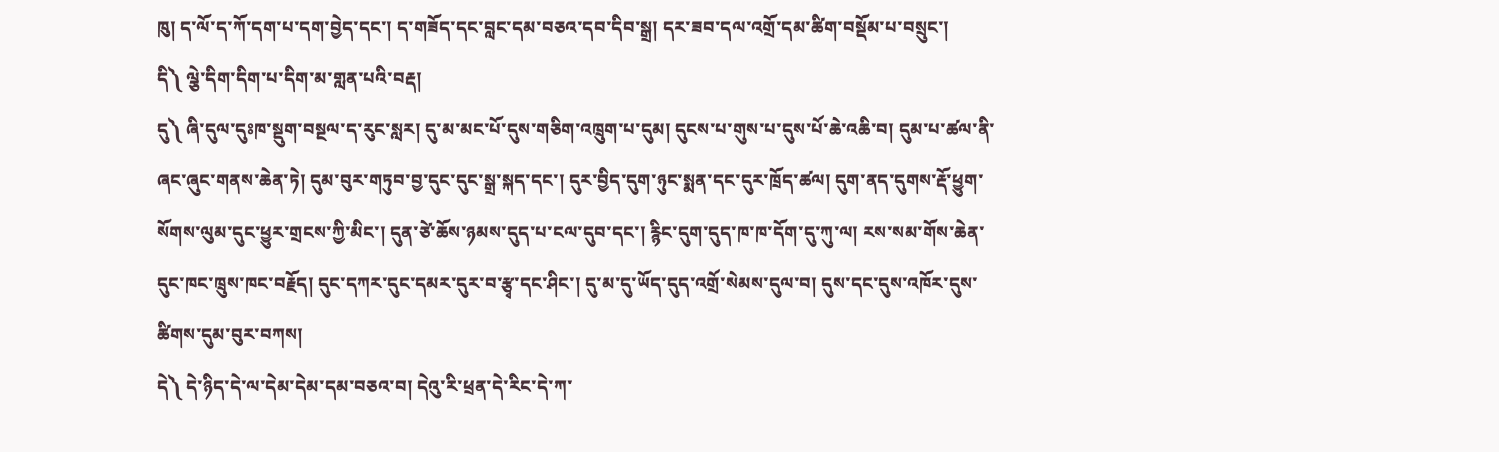ཁུ། ད་ལོ་ད་ཀོ་དག་པ་དག་བྱེད་དང་། ད་གཟོད་དང་བླང་དམ་བཅའ་དབ་དིབ་སྒྲ། དར་ཟབ་དལ་འགྲོ་དམ་ཚིག་བསྡོམ་པ་བསྲུང་།
དི༽ ལྕེ་དིག་དིག་པ་དིག་མ་གླན་པའི་བརྡ།
དུ༽ ཞི་དུལ་དུཿཁ་སྡུག་བསྔལ་ད་རུང་སླར། དུ་མ་མང་པོ་དུས་གཅིག་འཁྲུག་པ་དུམ། དུངས་པ་གུས་པ་དུས་པོ་ཆེ་འཆི་བ། དུམ་པ་ཚལ་ནི་ཞང་ཞུང་གནས་ཆེན་ཏེ། དུམ་བུར་གཏུབ་བྱ་དུང་དུང་སྒྲ་སྐད་དང་། དུར་བྱིད་དུག་ཉུང་སྨན་དང་དུར་ཁྲོད་ཚལ། དུག་ནད་དུགས་རྡོ་ཕྱུག་སོགས་ལུམ་དུང་ཕྱུར་གྲངས་ཀྱི་མིང་། དུན་ཙེ་ཆོས་ཉམས་དུད་པ་ངལ་དུབ་དང་། རྙིང་དུག་དུད་ཁ་ཁ་དོག་དུ་ཀུ་ལ། རས་སམ་གོས་ཆེན་དུང་ཁང་ཁྲུས་ཁང་བརྗོད། དུང་དཀར་དུང་དམར་དུར་བ་རྩྭ་དང་ཤིང་། དུ་མ་དུ་ཡོད་དུད་འགྲོ་སེམས་དུལ་བ། དུས་དང་དུས་འཁོར་དུས་ཚིགས་དུམ་བུར་བཀས།
དེ༽ དེ་ཉིད་དེ་ལ་དེམ་དེམ་དམ་བཅའ་བ། དེའུ་རི་ཕྲན་དེ་རིང་དེ་ཀ་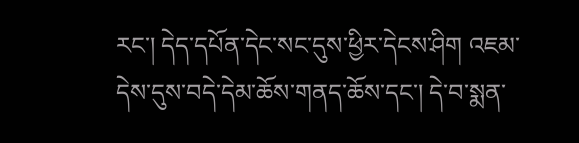རང་། དེད་དཔོན་དེང་སང་དུས་ཕྱིར་དེངས་ཤིག འཇམ་དེས་དུས་བདེ་དེམ་ཆོས་གནད་ཆོས་དང་། དེ་བ་སྨན་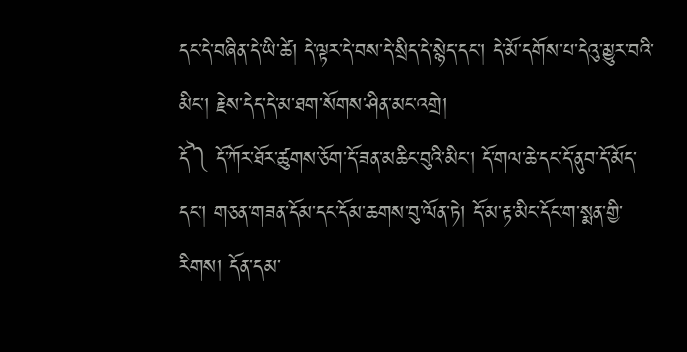དང་དེ་བཞིན་དེ་ཡི་ཚེ། དེ་ལྟར་དེ་བས་དེ་སྲིད་དེ་སྙེད་དང་། དེ་མོ་དགོས་པ་དེའུ་མྱུར་བའི་མིང་། རྗེས་དེད་དེ་མ་ཐག་སོགས་ཤིན་མང་འགྲེ།
དོ༽ དོ་ཀོར་ཐོར་ཚུགས་ཅོག་དོ་ཟན་མཆིང་བུའི་མིང་། དོ་གལ་ཆེ་དང་དོ་ནུབ་དོ་མོད་དང་། གཅན་གཟན་དོམ་དང་དོམ་ཆགས་བུ་ལོན་ཏེ། དོ་མ་རྟ་མིང་དོང་ག་སྨན་གྱི་རིགས། དོན་དམ་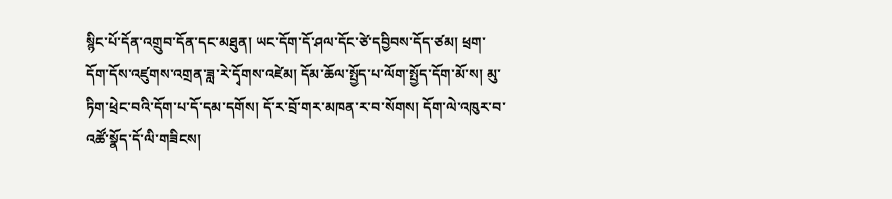སྙིང་པོ་དོན་འགྲུབ་དོན་དང་མཐུན། ཡང་དོག་དོ་ཤལ་དོང་ཙེ་དབྱིབས་དོད་ཙམ། ཕྲག་དོག་དོས་འཛུགས་འགྲན་ཟླ་རེ་དྭོགས་འཛེམ། དོམ་ཆོལ་སྤྱོད་པ་ལོག་སྤྱོད་དོག་མོ་ས། མུ་ཏིག་ཕྲེང་བའི་དོག་པ་དོ་དམ་དགོས། དོ་ར་བྲོ་གར་མཁན་ར་བ་སོགས། དོག་ལེ་འཁུར་བ་འཚོ་སྣོད་དོ་ལི་གཟིངས།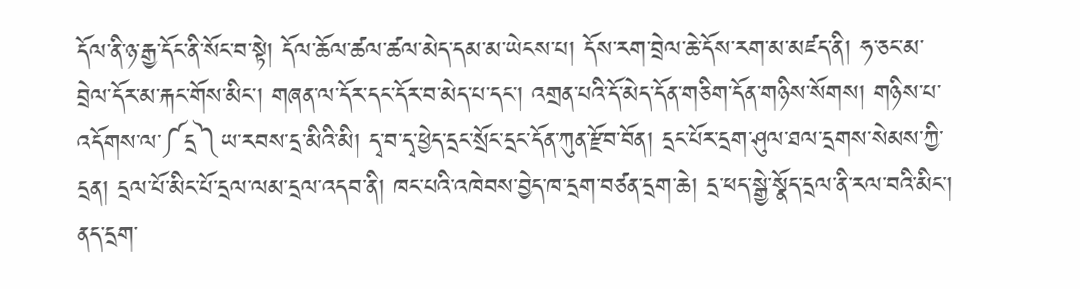དོལ་ནི་ཉ་རྒྱ་དོང་ནི་སོང་བ་སྟེ། དོལ་ཆོལ་ཚལ་ཚལ་མེད་དམ་མ་ཡེངས་པ། དོས་རག་བྲེལ་ཆེ་དོས་རག་མ་མཛད་ནི། ཧ་ཅང་མ་བྲེལ་དོར་མ་རྐང་གོས་མིང་། གཞན་ལ་དོར་དང་དོར་བ་མེད་པ་དང་། འགྲན་པའི་དོ་མེད་དོན་གཅིག་དོན་གཉིས་སོགས། གཉིས་པ་འདོགས་ལ་༼དྲ༽ཡ་རབས་དྲ་མིའི་མི། དྭ་བ་དྭ་ཕྱེད་དྲང་སྲོང་དྲང་དོན་ཀུན་རྫོབ་བོན། དྲང་པོར་དྲག་ཤུལ་ཐལ་དྲགས་སེམས་ཀྱི་དྲན། དྲལ་པོ་མིང་པོ་དྲལ་ལམ་དྲལ་འདབ་ནི། ཁང་པའི་འཁེབས་བྱེད་ཁ་དྲག་བཙན་དྲག་ཆེ། དྲ་ཕད་སྒྱེ་སྣོད་དྲལ་ནི་རལ་བའི་མིང་། ནད་དྲག་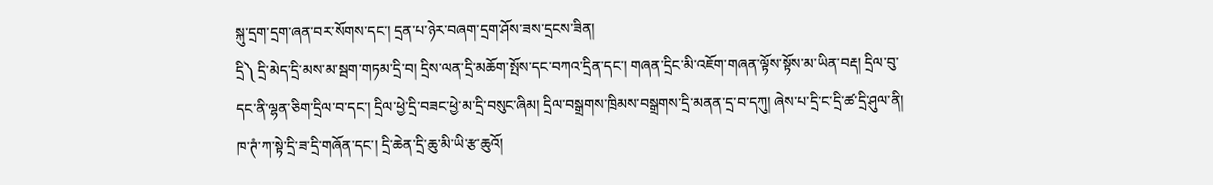སྐུ་དྲག་དྲག་ཞན་བར་སོགས་དང་། དྲན་པ་ཉེར་བཞག་དྲག་ཤོས་ཟས་དྲངས་ཟིན།
དྲི༽ དྲི་མེད་དྲི་མས་མ་སྦག་གཏམ་དྲི་བ། དྲིས་ལན་དྲི་མཆོག་སྤོས་དང་བཀའ་དྲིན་དང་། གཞན་དྲིང་མི་འཇོག་གཞན་ལྟོས་སྟོས་མ་ཡིན་བརྡ། དྲིལ་བུ་དང་ནི་ལྷན་ཅིག་དྲིལ་བ་དང་། དྲིལ་ཕྱེ་དྲི་བཟང་ཕྱེ་མ་དྲི་བསུང་ཞིམ། དྲིལ་བསྒྲགས་ཁྲིམས་བསྒྲགས་དྲི་མནན་དྲ་བ་དཀུ། ཞེས་པ་དྲི་ང་དྲི་ཚ་དྲི་ཤུལ་ནི། ཁ་ཊཾ་ཀ་སྟེ་དྲི་ཟ་དྲི་གཞོན་དང་། དྲི་ཆེན་དྲི་ཆུ་མི་ཡི་རྩ་ཆུའོ།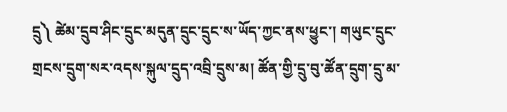དྲུ༽ ཚེམ་དྲུབ་ཤིང་དྲུང་མདུན་དྲུང་དྲུང་ས་ཡོད་ཀྱང་ནས་ཕྱུང་། གཡུང་དྲུང་གྲངས་དྲུག་སར་འདས་སྐུལ་དྲུད་འབྲི་དྲུས་མ། ཚོན་གྱི་དྲུ་བུ་ཚོན་དྲུག་དྲུ་མ་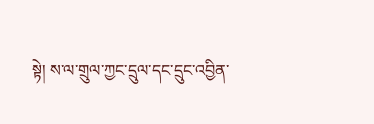སྟེ། ས་ལ་གྲུལ་ཀྱང་དྲུལ་དང་དྲུང་འབྱིན་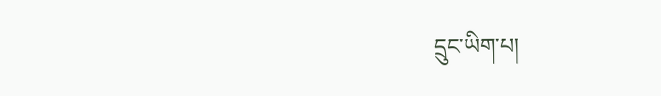དྲུང་ཡིག་པ།